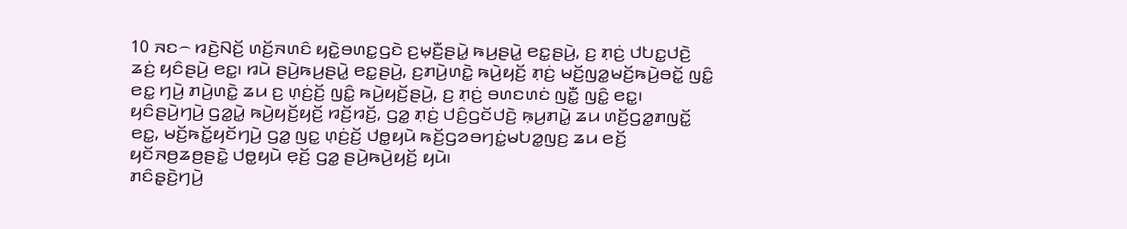10 ꤏꤢ꤮ ꤙꤢꤧ꤬ꤡꤢꤩ꤬ ꤛꤢꤩ꤬ꤏꤛꤢꤨ ꤟꤢꤧ꤭ꤋꤛꤢ꤭ꤞꤢꤧ ꤢ꤬ꤗ꤫ꤢꤪ꤬ꤔꤣꤧ꤭ ꤒꤣ꤬ꤔꤣꤧ꤭ ꤕꤢ꤭ꤔꤣꤧ꤬, ꤢ꤬ ꤊ꤫ꤢꤦ꤬ ꤓꤝꤢ꤭ꤓꤢꤧ꤬ ꤘꤢꤦ꤬ ꤟꤢꤨꤔꤣꤧ꤬ ꤕꤢ꤭꤯ ꤙꤣꤧ ꤔꤣꤧ꤬ꤒꤣ꤬ꤔꤣꤧ꤭ ꤕꤢ꤭ꤔꤣꤧ꤬, ꤢ꤬ꤊꤣꤧ꤬ꤛꤢꤧ꤭ ꤒꤣꤧ꤬ꤟꤢꤩ꤬ ꤊ꤫ꤢꤦ꤬ ꤗꤢꤩ꤬ꤜꤤ꤭ꤗꤢꤩ꤬ꤒꤣꤧ꤬ꤋꤢꤩ꤭ ꤜꤢꤨ꤭ ꤕꤢ꤭ ꤚꤣꤧ꤬ ꤊꤣꤧ꤬ꤛꤢꤧ꤭ ꤘꤣ ꤢ꤬ ꤛ꤫ꤢꤦ꤬ꤢꤩ꤬ ꤜꤢꤨ꤭ ꤒꤣꤧ꤬ꤟꤢꤩ꤬ꤔꤣꤧ꤬, ꤢ꤬ ꤊ꤫ꤢꤦ꤬ ꤋꤛꤢꤛꤢꤦ ꤜꤢꤪ꤭ ꤜꤢꤨ꤭ ꤕꤢ꤭꤯ ꤟꤢꤨꤔꤣꤧ꤬ꤚꤣꤧ꤬ ꤞꤤ꤭ꤣꤧ꤭ ꤒꤣꤧ꤬ꤟꤢꤩ꤬ꤟꤢꤩ꤬ ꤙꤢꤩ꤬ꤙꤢꤩ꤬, ꤞꤤ꤭ ꤊ꤫ꤢꤦ꤬ ꤓꤢꤨ꤬ꤞꤢꤩꤓꤢꤧ꤬ ꤒ꤫ꤣ꤬ꤊꤣꤧ꤭ ꤘꤣ ꤛꤢꤩ꤬ꤞꤤ꤭ꤊꤜꤢꤩ꤭ ꤕꤢ꤭, ꤗꤢꤩ꤬ꤒꤢꤩ꤭ꤟꤢꤩꤚꤣꤧ꤬ ꤞꤤ꤭ ꤜꤢ꤭ ꤛ꤫ꤢꤦ꤬ꤢꤩ꤬ ꤓꤥ꤭ꤟꤣꤧ ꤒꤢꤩ꤬ꤞꤤꤋꤚꤢꤦ꤭ꤗꤝꤤ꤭ꤜꤢ꤬ ꤘꤣ ꤕꤢꤩ꤬ ꤟꤢꤩꤏꤥ꤬ꤘꤥ꤬ꤔꤢꤧ꤭ ꤓꤥ꤭ꤟꤣꤧ ꤕ꤫ꤢꤩ꤬ ꤞꤤ꤭ ꤔꤣꤧ꤬ꤒꤣꤧ꤬ꤟꤢꤩ꤬ ꤟꤣꤧ꤯
ꤊꤢꤨꤔ꤫ꤢꤧ꤬ꤚꤣꤧ꤬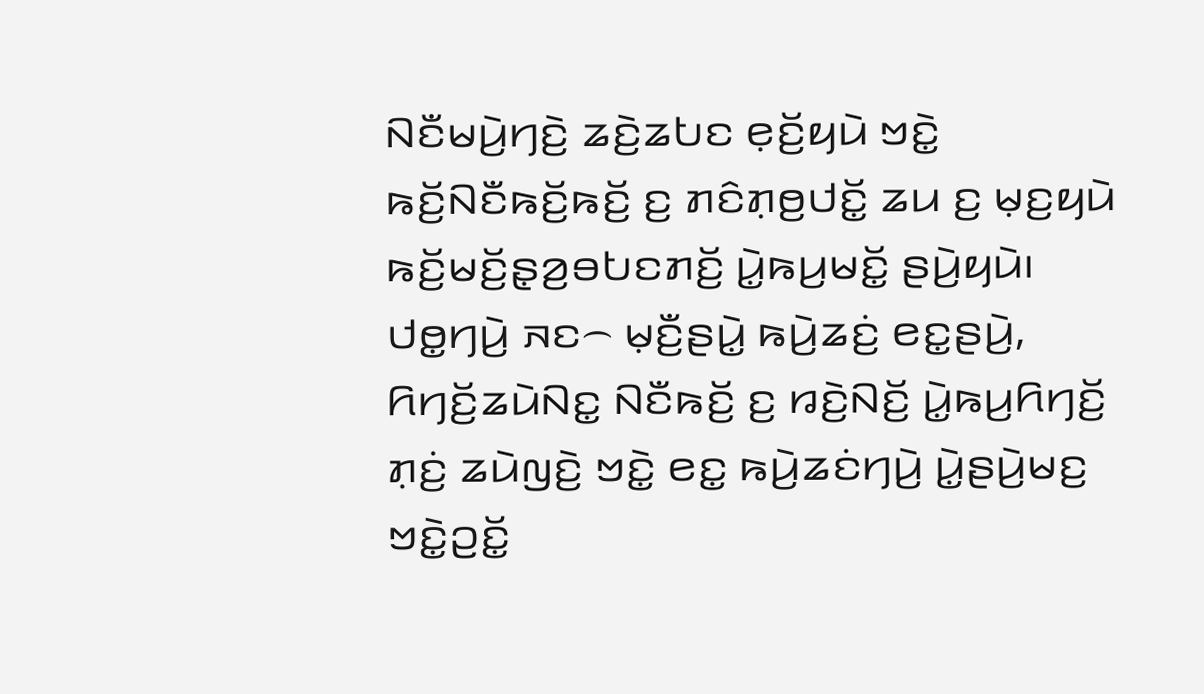ꤡꤢꤪꤗꤣꤧ꤬ꤚꤢꤧ꤬ ꤘꤢꤧ꤬ꤘꤝꤢ ꤕ꤫ꤢꤩ꤬ꤟꤣꤧ ꤠꤢꤧ꤭ ꤒꤢꤩ꤬ꤡꤢꤪꤒꤢꤩ꤬ꤒꤢꤩ꤬ ꤢ꤬ ꤊꤢꤨꤊ꤫ꤥ꤬ꤓꤢꤩ꤭ ꤘꤣ ꤢ꤬ ꤗ꤫ꤢ꤬ꤟꤣꤧ ꤒꤢꤩ꤬ꤗꤢꤩ꤬ꤔ꤫ꤤ꤬ꤋꤝꤢꤊꤢꤩ꤬ ꤣꤧ꤭ꤒꤣ꤬ꤗꤢꤩ꤭ ꤔꤣꤧ꤬ꤟꤣꤧ꤯ ꤓꤥ꤭ꤚꤣꤧ꤬ ꤏꤢ꤮ ꤗ꤫ꤢꤪ꤬ꤔꤣꤧ꤭ ꤒꤣꤧ꤬ꤘꤢꤦ꤬ ꤕꤢ꤭ꤔꤣꤧ꤬, ꤖꤚꤢꤩ꤬ꤘꤣꤧꤡꤢ꤭ ꤡꤢꤪꤒꤢꤩ꤬ ꤢ꤬ ꤙꤢꤧ꤬ꤡꤢꤩ꤬ ꤣꤧ꤭ꤒꤣ꤬ꤖꤚꤢꤩ꤬ ꤊ꤫ꤢꤦ꤬ ꤘꤣꤧꤜꤢꤧ꤬ ꤠꤢꤧ꤭ ꤕꤢ꤭ ꤒꤣꤧ꤬ꤘꤢꤦꤚꤣꤧ꤬ ꤣꤧ꤭ꤔꤣꤧ꤬ꤗꤢ꤬ ꤠꤢꤧ꤭ꤑꤢꤩ꤭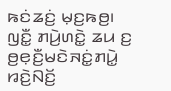ꤒꤢꤦꤘꤢꤦ꤬ ꤗ꤫ꤢ꤬ꤒꤥ꤬꤯ ꤜꤢꤪ꤭ ꤊꤣꤧ꤬ꤛꤢꤧ꤭ ꤘꤣ ꤢ꤬ ꤥ꤬ꤕ꤫ꤢꤪ꤬ꤗꤢꤧꤏꤢꤦ꤭ꤊꤣꤧ꤭ ꤙꤢꤧ꤬ꤡꤢꤩ꤬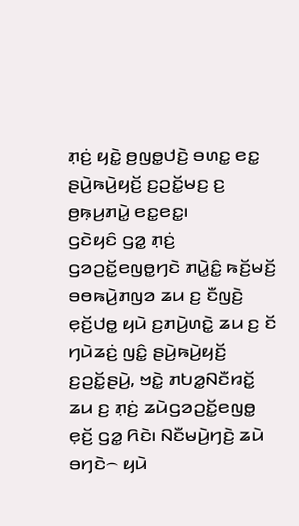ꤊ꤫ꤢꤦ꤬ ꤟꤢꤧ꤭ ꤥ꤬ꤜꤥ꤭ꤓꤢꤧ꤬ ꤋꤛꤢ꤭ ꤕꤢ꤭ ꤔꤣꤧ꤬ꤒꤣꤧ꤬ꤟꤢꤩ꤬ ꤢ꤬ꤑꤢꤩ꤭ꤗꤢ꤬ ꤢ꤬ ꤥ꤬ꤒ꤫ꤣ꤬ꤊꤣꤧ꤭ ꤕꤢ꤭ꤕꤢ꤭꤯
ꤞꤢꤧꤟꤢꤨ ꤞꤤ꤭ ꤊ꤫ꤢꤦ꤬ ꤞꤤꤑꤢꤩ꤭ꤕꤜꤥ꤭ꤚꤢꤧ ꤊꤣꤧ꤭ꤢꤨ꤭ ꤒꤢꤩ꤬ꤗꤢꤩ꤬ ꤋꤥꤒꤣꤧ꤬ꤊꤜꤤ ꤘꤣ ꤢ꤬ ꤢꤪꤜꤢꤧ꤬ ꤕ꤫ꤢꤩ꤬ꤓꤥ꤭ ꤟꤣꤧ ꤢ꤬ꤊꤣꤧ꤬ꤛꤢꤧ꤭ ꤘꤣ ꤢ꤬ ꤢꤩ ꤚꤣꤧꤘꤢꤦ꤬ ꤜꤢꤨ꤭ ꤔꤣꤧ꤬ꤒꤣꤧ꤬ꤟꤢꤩ꤬ ꤢ꤬ꤑꤢꤩ꤭ꤔꤣꤧ꤬, ꤠꤢꤧ꤭ ꤊꤝꤤ꤭ꤡꤢꤪꤙꤢꤩ꤭ ꤘꤣ ꤢ꤬ ꤊ꤫ꤢꤦ꤬ ꤘꤣꤧꤞꤤꤑꤢꤩ꤭ꤕꤜꤥ꤭ ꤕ꤫ꤢꤩ꤬ ꤞꤤ꤭ ꤖꤢꤧ꤯ ꤡꤢꤪꤗꤣꤧ꤬ꤚꤢꤧ꤬ ꤘꤣꤧ ꤋꤚꤢꤧ꤮ ꤟꤣꤧ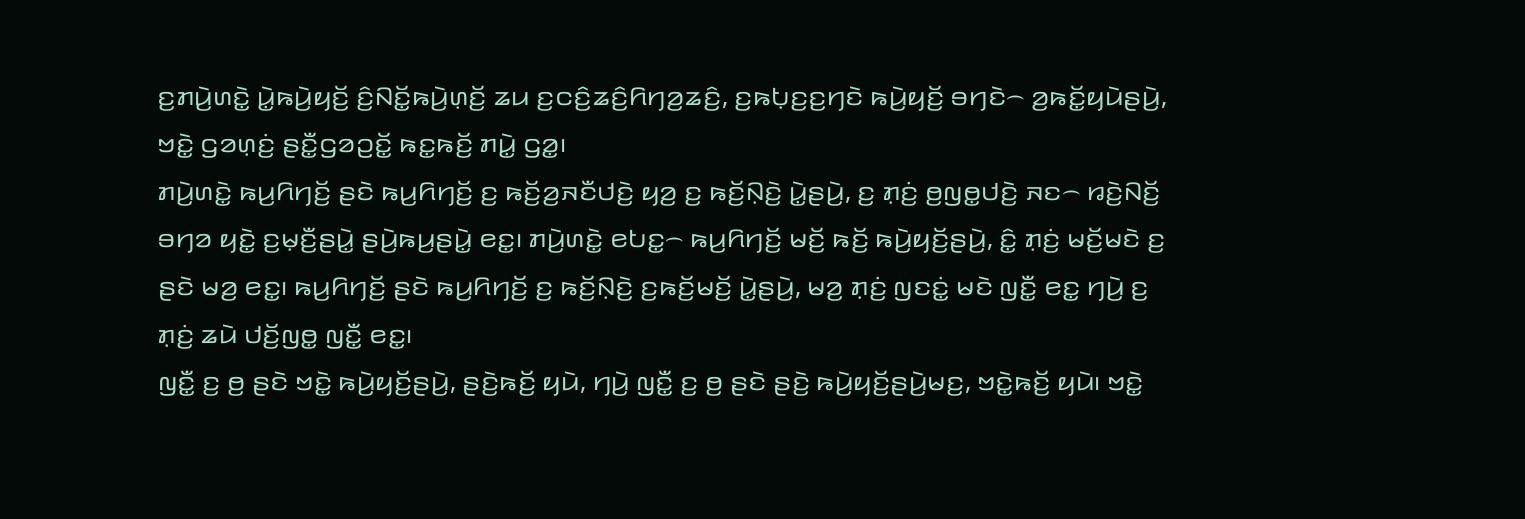ꤢ꤬ꤊꤣꤧ꤬ꤛꤢꤧ꤭ ꤣꤧ꤭ꤒꤣꤧ꤬ꤟꤢꤩ꤬ ꤢꤨ꤬ꤡꤢꤩ꤭ꤒꤣꤧ꤬ꤛ꤫ꤢꤩ꤬ ꤘꤣ ꤢ꤬ꤍꤢꤨ꤬ꤘꤢꤨ꤬ꤖꤚꤤ꤬ꤘꤢꤨ꤬, ꤢ꤬ꤒꤝ꤫ꤢ꤬ꤢ꤬ꤚꤢꤧ ꤒꤣꤧ꤬ꤟꤢꤩ꤬ ꤋꤚꤢꤧ꤮ ꤤ꤬ꤒꤢꤩ꤭ꤟꤣꤧꤔꤣꤧ꤬, ꤠꤢꤧ꤭ ꤞꤤꤛ꤫ꤢꤦ꤬ ꤔꤢꤪ꤭ꤞꤤꤑꤢꤩ꤭ ꤒꤢ꤭ꤒꤢꤩ꤬ ꤊꤣꤧ꤭ ꤞꤤ꤭꤯
ꤊꤣꤧ꤬ꤛꤢꤧ꤭ ꤒꤣ꤬ꤖꤚꤢꤩ꤬ ꤔꤢꤧ ꤒꤣ꤬ꤖꤚꤢꤩ꤬ ꤢ꤬ ꤒꤢꤩ꤬ꤤ꤬ꤏꤢꤪꤓꤢꤧ꤬ ꤟꤤ꤬ ꤢ꤬ ꤒꤢꤩ꤬ꤡ꤫ꤢꤧ꤬ ꤣꤧ꤭ꤔꤣꤧ꤬, ꤢ꤬ ꤊ꤫ꤢꤦ꤬ ꤥ꤬ꤜꤥ꤭ꤓꤢꤧ꤬ ꤏꤢ꤮ ꤙꤢꤧ꤬ꤡꤢꤩ꤬ ꤋꤚꤤ ꤟꤢꤧ꤭ ꤢ꤬ꤗ꤫ꤢꤪ꤬ꤔꤣꤧ꤭ ꤔꤣꤧ꤬ꤒꤣ꤬ꤔꤣꤧ꤭ ꤕꤢ꤭꤯ ꤊꤣꤧ꤬ꤛꤢꤧ꤭ ꤕꤝꤢ꤭꤮ ꤒꤣ꤬ꤖꤚꤢꤩ꤬ ꤗꤢꤩ꤬ ꤒꤢꤩ꤬ ꤒꤣꤧ꤬ꤟꤢꤩ꤬ꤔꤣꤧ꤬, ꤢꤨ꤭ ꤊ꤫ꤢꤦ꤬ ꤗꤢꤩ꤬ꤗꤢꤧ ꤢ꤬ ꤔꤢꤧ ꤗꤤ꤬ ꤕꤢ꤭꤯ ꤒꤣ꤬ꤖꤚꤢꤩ꤬ ꤔꤢꤧ ꤒꤣ꤬ꤖꤚꤢꤩ꤬ ꤢ꤬ ꤒꤢꤩ꤬ꤡ꤫ꤢꤧ꤬ ꤢ꤬ꤒꤢꤩ꤬ꤗꤢꤩ꤬ ꤣꤧ꤭ꤔꤣꤧ꤬, ꤗꤤ꤬ ꤊ꤫ꤢꤦ꤬ ꤜꤢꤢꤦ꤭ ꤗꤢꤧ ꤜꤢꤪ꤭ ꤕꤢ꤭ ꤚꤣꤧ꤬ ꤢ꤬ ꤊ꤫ꤢꤦ꤬ ꤘꤣꤧ ꤓꤢꤩ꤬ꤜꤥ꤭ ꤜꤢꤪ꤭ ꤕꤢ꤭꤯
ꤜꤢꤪ꤭ ꤢ꤬ ꤥ꤬ ꤔꤢꤧ ꤠꤢꤧ꤭ ꤒꤣꤧ꤬ꤟꤢꤩ꤬ꤔꤣꤧ꤬, ꤔꤢꤧ꤬ꤒꤢꤩ꤬ ꤟꤣꤧ, ꤚꤣꤧ꤬ ꤜꤢꤪ꤭ ꤢ꤬ ꤥ꤬ ꤔꤢꤧ ꤔꤢꤧ꤬ ꤒꤣꤧ꤬ꤟꤢꤩ꤬ꤔꤣꤧ꤬ꤗꤢ꤬, ꤠꤢꤧ꤭ꤒꤢꤩ꤬ ꤟꤣꤧ꤯ ꤠꤢꤧ꤭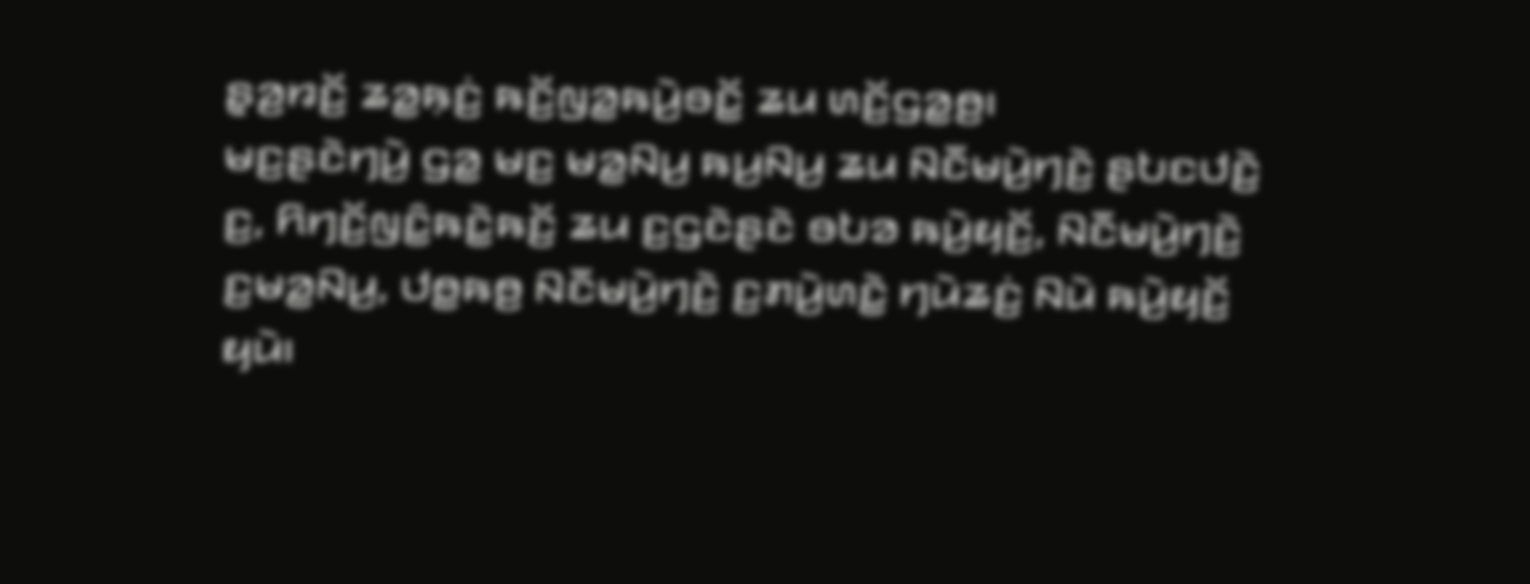ꤔ꤫ꤤ꤬ꤙꤢꤩ꤬ ꤘꤤ꤭ꤒ꤫ꤢꤦ꤬ ꤒꤢꤩ꤬ꤜꤤ꤭ꤒꤣꤧ꤬ꤋꤢꤩ꤭ ꤘꤣ ꤛꤢꤩ꤬ꤞꤤ꤭ꤥ꤬꤯
ꤗꤢ꤬ꤔꤢꤧꤚꤣꤧ꤬ ꤞꤤ꤭ ꤗꤢ꤬ ꤗꤤ꤭ꤡꤣ꤬ ꤒꤣ꤬ꤡꤣ꤬ ꤘꤣ ꤡꤢꤪꤗꤣꤧ꤬ꤚꤢꤧ꤬ ꤔꤝꤢꤓꤢꤧ꤬ ꤢ꤬, ꤖꤚꤢꤩ꤬ꤜꤢꤨ꤭ꤒꤢꤧ꤭ꤒꤢꤩ꤬ ꤘꤣ ꤢ꤬ꤞꤢꤧꤔꤢꤧ ꤋꤝꤤ ꤒꤣꤧ꤬ꤟꤢꤩ꤬, ꤡꤢꤪꤗꤣꤧ꤬ꤚꤢꤧ꤬ ꤢ꤬ꤗꤤ꤭ꤡꤣ꤬, ꤓꤥ꤭ꤒꤥ꤬ ꤡꤢꤪꤗꤣꤧ꤬ꤚꤢꤧ꤬ ꤢ꤬ꤊꤣꤧ꤬ꤛꤢꤧ꤭ ꤚꤣꤧꤘꤢꤦ꤬ ꤡꤣꤧ ꤒꤣꤧ꤬ꤟꤢꤩ꤬ ꤟꤣꤧ꤯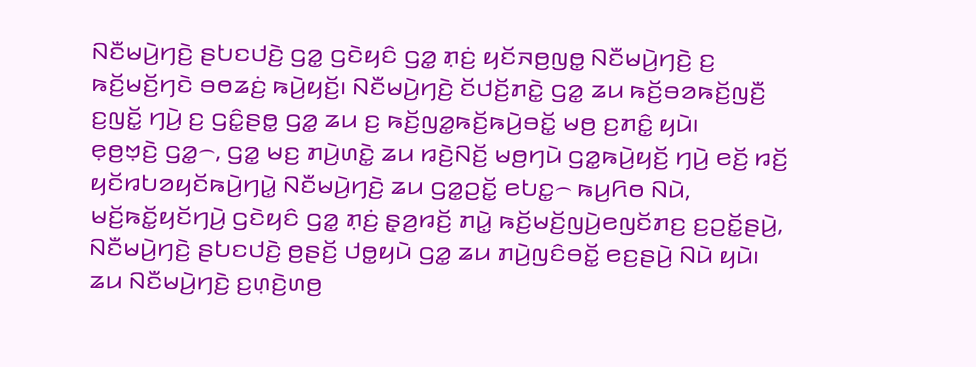ꤡꤢꤪꤗꤣꤧ꤬ꤚꤢꤧ꤬ ꤔꤝꤢꤓꤢꤧ꤬ ꤞꤤ꤭ ꤞꤢꤧꤟꤢꤨ ꤞꤤ꤭ ꤊ꤫ꤢꤦ꤬ ꤟꤢꤩꤏꤥ꤬ꤜꤥ꤭ ꤡꤢꤪꤗꤣꤧ꤬ꤚꤢꤧ꤬ ꤢ꤬ ꤒꤢꤩ꤬ꤗꤢꤩ꤬ꤚꤢꤧ ꤋꤥꤘꤢꤦ꤬ ꤒꤣꤧ꤬ꤟꤢꤩ꤬꤯ ꤡꤢꤪꤗꤣꤧ꤬ꤚꤢꤧ꤬ ꤢꤩꤓꤢꤩ꤬ꤊꤢꤧ꤭ ꤞꤤ꤭ ꤘꤣ ꤒꤢꤩ꤬ꤋꤤꤒꤢꤩ꤬ꤜꤢꤪ꤬ ꤢ꤬ꤜꤢꤩ꤭ ꤚꤣꤧ꤬ ꤢ꤬ ꤞꤢꤨ꤭ꤔꤥ꤭ ꤞꤤ꤭ ꤘꤣ ꤢ꤬ ꤒꤢꤩ꤬ꤜꤤ꤭ꤒꤢꤩ꤬ꤒꤣꤧ꤬ꤋꤢꤩ꤭ ꤗꤥ꤬ ꤢ꤬ꤊꤢꤨ꤭ ꤟꤣꤧ꤯
ꤕ꤫ꤥ꤬ꤠ꤫ꤢꤧ꤬ ꤞꤤ꤭꤮, ꤞꤤ꤭ ꤗꤢ꤬ ꤊꤣꤧ꤬ꤛꤢꤧ꤭ ꤘꤣ ꤙꤢꤧ꤬ꤡꤢꤩ꤬ ꤗꤥ꤬ꤚꤣꤧ ꤞꤤ꤭ꤒꤣꤧ꤬ꤟꤢꤩ꤬ ꤚꤣꤧ꤬ ꤕꤢꤩ꤬ ꤙꤢꤩ꤬ ꤟꤢꤩꤙꤝꤤꤟꤢꤩꤒꤣꤧ꤬ꤚꤣꤧ꤭ ꤡꤢꤪꤗꤣꤧ꤬ꤚꤢꤧ꤬ ꤘꤣ ꤞꤤ꤭ꤑꤢꤩ꤭ ꤕꤝꤢ꤭꤮ ꤒꤣ꤬ꤖꤥ ꤡꤣꤧ, ꤗꤢꤩ꤬ꤒꤢꤩ꤭ꤟꤢꤩꤚꤣꤧ꤬ ꤞꤢꤧꤟꤢꤨ ꤞꤤ꤭ ꤊ꤫ꤢꤦ꤬ ꤔ꤫ꤤ꤬ꤙꤢꤩ꤬ ꤊꤣꤧ꤭ ꤒꤢꤩ꤬ꤗꤢꤩ꤬ꤜꤣꤧ꤬ꤕꤜꤢꤩꤊꤢ꤬ ꤢ꤬ꤑꤢꤩ꤭ꤔꤣꤧ꤬, ꤡꤢꤪꤗꤣꤧ꤬ꤚꤢꤧ꤬ ꤔꤝꤢꤓꤢꤧ꤬ ꤥ꤬ꤔꤢꤩ꤬ ꤓꤥ꤭ꤟꤣꤧ ꤞꤤ꤭ ꤘꤣ ꤊꤣꤧ꤬ꤜꤢꤨꤋꤢꤩ꤭ ꤕꤢ꤬ꤔꤣꤧ꤬ ꤡꤣꤧ ꤟꤣꤧ꤯ ꤘꤣ ꤡꤢꤪꤗꤣꤧ꤬ꤚꤢꤧ꤬ ꤢ꤬ꤛ꤫ꤢꤧ꤬ꤛꤥ꤬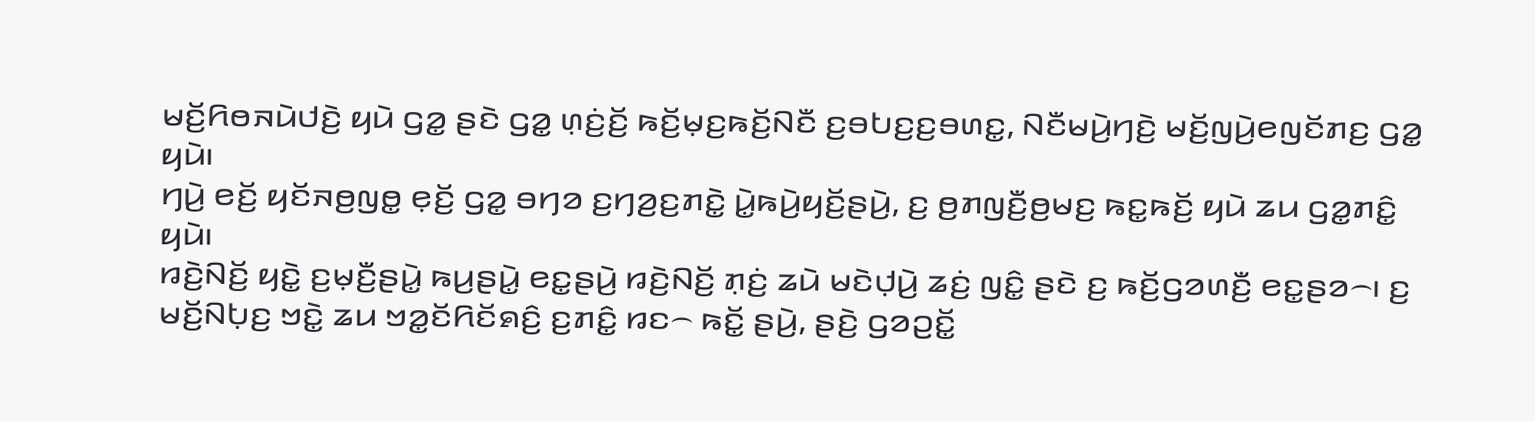ꤗꤢꤩ꤬ꤖꤥꤏꤣꤧꤓꤢꤧ꤬ ꤟꤣꤧ ꤞꤤ꤭ ꤔꤢꤧ ꤞꤤ꤭ ꤛ꤫ꤢꤦ꤬ꤢꤩ꤬ ꤒꤢꤩ꤬ꤗ꤫ꤢ꤬ꤒꤢꤩ꤬ꤡꤢꤪ ꤢ꤬ꤋꤝꤢ꤬ꤢ꤬ꤋꤛꤢ꤭, ꤡꤢꤪꤗꤣꤧ꤬ꤚꤢꤧ꤬ ꤗꤢꤩ꤬ꤜꤣꤧ꤬ꤕꤜꤢꤩꤊꤢ꤬ ꤞꤤ꤭ ꤟꤣꤧ꤯
ꤚꤣꤧ꤬ ꤕꤢꤩ꤬ ꤟꤢꤩꤏꤥ꤬ꤜꤥ꤭ ꤕ꤫ꤢꤩ꤬ ꤞꤤ꤭ ꤋꤚꤤ ꤢ꤬ꤚꤤ꤬ꤢ꤬ꤊꤢꤧ꤭ ꤣꤧ꤭ꤒꤣꤧ꤬ꤟꤢꤩ꤬ꤔꤣꤧ꤬, ꤢ꤬ ꤥ꤬ꤊꤜꤢꤪ꤬ꤥ꤬ꤗꤢ꤬ ꤒꤢ꤭ꤒꤢꤩ꤬ ꤟꤣꤧ ꤘꤣ ꤞꤤ꤭ꤊꤢꤨ꤭ ꤟꤣꤧ꤯
ꤙꤢꤧ꤬ꤡꤢꤩ꤬ ꤟꤢꤧ꤭ ꤢ꤬ꤗ꤫ꤢꤪ꤬ꤔꤣꤧ꤭ ꤒꤣ꤬ꤔꤣꤧ꤭ ꤕꤢ꤭ꤔꤣꤧ꤬ ꤙꤢꤧ꤬ꤡꤢꤩ꤬ ꤊ꤫ꤢꤦ꤬ ꤘꤣꤧ ꤗꤢꤧꤓ꤫ꤣꤧ꤬ ꤘꤢꤦ꤬ ꤜꤢꤨ꤭ ꤔꤢꤧ ꤢ꤬ ꤒꤢꤩ꤬ꤞꤤꤛꤢꤪ꤬ ꤕꤢ꤭ꤔꤤ꤮꤯ ꤢ꤬ ꤗꤢꤩ꤬ꤡꤝ꤫ꤢ꤬ ꤠꤢꤧ꤭ ꤘꤣ ꤠꤤ꤭ꤢꤩꤖꤢꤩꤎꤢꤨ꤬ ꤢ꤬ꤊꤢꤨ꤭ ꤙꤢ꤮ ꤒꤢꤩ꤭ ꤔꤣꤧ꤬, ꤔꤢꤧ꤬ ꤞꤤꤑꤢꤩ꤭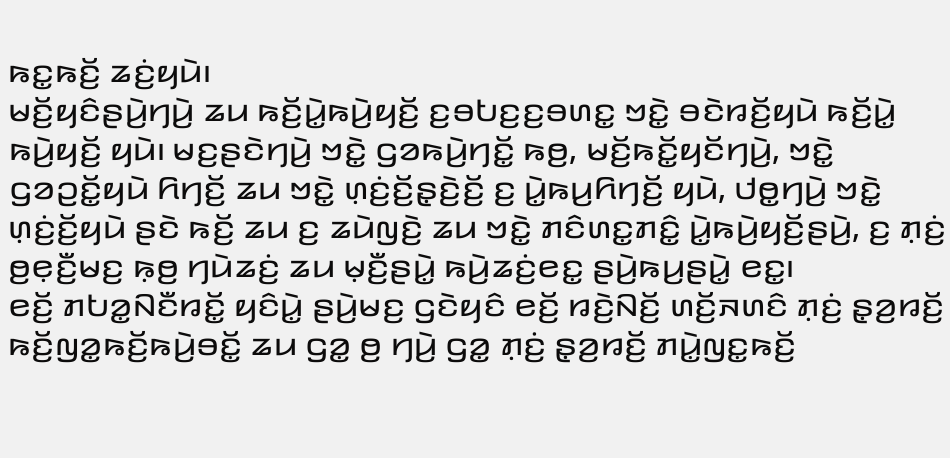ꤒꤢ꤭ꤒꤢꤩ꤬ ꤘꤢꤦ꤬ꤟꤣꤧ꤯
ꤗꤢꤩ꤬ꤟꤢꤨꤔꤣꤧ꤬ꤚꤣꤧ꤬ ꤘꤣ ꤒꤢꤩ꤬ꤣꤧ꤭ꤒꤣꤧ꤬ꤟꤢꤩ꤬ ꤢ꤬ꤋꤝꤢ꤬ꤢ꤬ꤋꤛꤢ꤭ ꤠꤢꤧ꤭ ꤋꤢꤧꤙꤢꤩ꤬ꤟꤣꤧ ꤒꤢꤩ꤬ꤣꤧ꤭ ꤒꤣꤧ꤬ꤟꤢꤩ꤬ ꤟꤣꤧ꤯ ꤗꤢ꤬ꤔꤢꤧꤚꤣꤧ꤬ ꤠꤢꤧ꤭ ꤞꤤꤒꤣꤧ꤬ꤚꤢꤩ꤭ ꤒꤥ꤬, ꤗꤢꤩ꤬ꤒꤢꤩ꤭ꤟꤢꤩꤚꤣꤧ꤬, ꤠꤢꤧ꤭ ꤞꤤꤑꤢꤩ꤭ꤟꤣꤧ ꤖꤚꤢꤩ꤬ ꤘꤣ ꤠꤢꤧ꤭ ꤛ꤫ꤢꤦ꤬ꤢꤩ꤬ꤔ꤫ꤢꤧ꤬ꤢꤩ꤬ ꤢ꤬ ꤣꤧ꤭ꤒꤣ꤬ꤖꤚꤢꤩ꤬ ꤟꤣꤧ, ꤓꤥ꤭ꤚꤣꤧ꤬ ꤠꤢꤧ꤭ ꤛ꤫ꤢꤦ꤬ꤢꤩ꤬ꤟꤣꤧ ꤔꤢꤧ ꤒꤢꤩ꤬ ꤘꤣ ꤢ꤬ ꤘꤣꤧꤜꤢꤧ꤬ ꤘꤣ ꤠꤢꤧ꤭ ꤊꤢꤨꤛꤢ꤭ꤊꤢꤨ꤭ ꤣꤧ꤭ꤒꤣꤧ꤬ꤟꤢꤩ꤬ꤔꤣꤧ꤬, ꤢ꤬ ꤊ꤫ꤢꤦ꤬ ꤥ꤬ꤕ꤫ꤢꤪ꤬ꤗꤢ꤬ ꤒ꤫ꤥ꤬ ꤚꤣꤧꤘꤢꤦ꤬ ꤘꤣ ꤗ꤫ꤢꤪ꤬ꤔꤣꤧ꤭ ꤒꤣꤧ꤬ꤘꤢꤦ꤬ꤕꤢ꤭ ꤔꤣꤧ꤬ꤒꤣ꤬ꤔꤣꤧ꤭ ꤕꤢ꤭꤯
ꤕꤢꤩ꤬ ꤊꤝꤤ꤭ꤡꤢꤪꤙꤢꤩ꤭ ꤟꤢꤨꤣꤧ꤭ ꤔꤣꤧ꤬ꤗꤢ꤬ ꤞꤢꤧꤟꤢꤨ ꤕꤢꤩ꤬ ꤙꤢꤧ꤬ꤡꤢꤩ꤬ ꤛꤢꤩ꤬ꤏꤛꤢꤨ ꤊ꤫ꤢꤦ꤬ ꤔ꤫ꤤ꤬ꤙꤢꤩ꤬ ꤒꤢꤩ꤬ꤜꤤ꤭ꤒꤢꤩ꤬ꤒꤣꤧ꤬ꤋꤢꤩ꤭ ꤘꤣ ꤞꤤ꤭ ꤥ꤬ ꤚꤣꤧ꤬ ꤞꤤ꤭ ꤊ꤫ꤢꤦ꤬ ꤔ꤫ꤤ꤬ꤙꤢꤩ꤬ ꤊꤣꤧ꤭ꤜꤢ꤭ꤒꤢꤩ꤬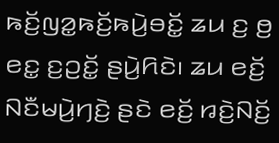ꤒꤢꤩ꤬ꤜꤤ꤭ꤒꤢꤩ꤬ꤒꤣꤧ꤬ꤋꤢꤩ꤭ ꤘꤣ ꤢ꤬ ꤥ꤬ ꤕꤢ꤭ ꤢ꤬ꤑꤢꤩ꤭ ꤔꤣꤧ꤬ꤖꤢꤧ꤯ ꤘꤣ ꤕꤢꤩ꤬ ꤡꤢꤪꤗꤣꤧ꤬ꤚꤢꤧ꤬ ꤔꤢꤧ ꤕꤢꤩ꤬ ꤙꤢꤧ꤬ꤡꤢꤩ꤬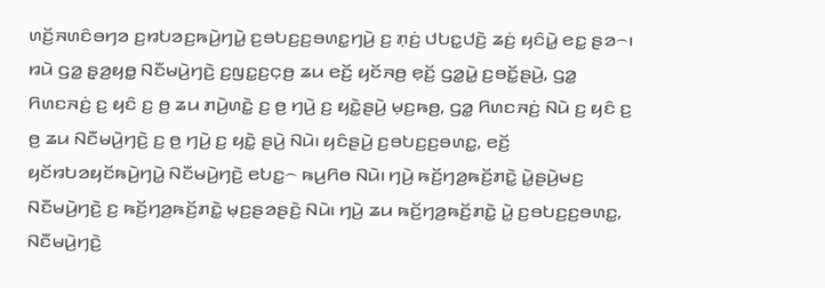ꤛꤢꤩ꤬ꤏꤛꤢꤨꤋꤚꤤ ꤢ꤬ꤙꤝꤤꤢ꤬ꤒꤣꤧ꤬ꤚꤣꤧ꤭ ꤢ꤬ꤋꤝꤢ꤬ꤢ꤬ꤋꤛꤢ꤭ꤚꤣꤧ꤬ ꤢ꤬ ꤊ꤫ꤢꤦ꤬ ꤓꤝꤢ꤭ꤓꤢꤧ꤬ ꤘꤢꤦ꤬ ꤟꤢꤨꤣꤧ꤭ ꤕꤢ꤭ ꤔꤤ꤮꤯
ꤙꤣꤧ ꤞꤤ꤭ ꤔ꤫ꤤ꤬ꤟꤥ꤭ ꤡꤢꤪꤗꤣꤧ꤬ꤚꤢꤧ꤬ ꤢ꤬ꤜꤢ꤭ꤢ꤬ꤍ꤫ꤥ꤬ ꤘꤣ ꤕꤢꤩ꤬ ꤟꤢꤩꤏꤥ꤬ ꤕ꤫ꤢꤩ꤬ ꤞꤤ꤭ꤣꤧ꤭ ꤢ꤬ꤋꤢꤩ꤭ꤔꤣꤧ꤬, ꤞꤤ꤭ ꤖꤛꤢꤏꤢꤦ꤬ ꤢ꤬ ꤟꤢꤨ ꤢ꤬ ꤥ꤬ ꤘꤣ ꤊꤣꤧ꤬ꤛꤢꤧ꤭ ꤢ꤬ ꤥ꤬ ꤚꤣꤧ꤬ ꤢ꤬ ꤟꤢꤧ꤭ꤔꤣꤧ꤬ ꤗ꤫ꤢ꤬ꤒꤥ꤬, ꤞꤤ꤭ ꤖꤛꤢꤏꤢꤦ꤬ ꤡꤣꤧ ꤢ꤬ ꤟꤢꤨ ꤢ꤬ ꤥ꤬ ꤘꤣ ꤡꤢꤪꤗꤣꤧ꤬ꤚꤢꤧ꤬ ꤢ꤬ ꤥ꤬ ꤚꤣꤧ꤬ ꤢ꤬ ꤟꤢꤧ꤭ ꤔꤣꤧ꤬ ꤡꤣꤧ꤯ ꤟꤢꤨꤔꤣꤧ꤬ ꤢ꤬ꤋꤝꤢ꤬ꤢ꤬ꤋꤛꤢ꤭, ꤕꤢꤩ꤬ ꤟꤢꤩꤙꤝꤤꤟꤢꤩꤒꤣꤧ꤬ꤚꤣꤧ꤭ ꤡꤢꤪꤗꤣꤧ꤬ꤚꤢꤧ꤬ ꤕꤝꤢ꤭꤮ ꤒꤣ꤬ꤖꤥ ꤡꤣꤧ꤯ ꤚꤣꤧ꤬ ꤒꤢꤩ꤬ꤚꤤ꤬ꤒꤢꤩ꤬ꤊꤢꤧ꤭ ꤣꤧ꤭ꤔꤣꤧ꤬ꤗꤢ꤬ ꤡꤢꤪꤗꤣꤧ꤬ꤚꤢꤧ꤬ ꤢ꤬ ꤒꤢꤩ꤬ꤚꤤ꤬ꤒꤢꤩ꤬ꤊꤢꤧ꤭ ꤗ꤫ꤢ꤬ꤔꤤꤔꤢꤧ꤬ ꤡꤣꤧ꤯ ꤚꤣꤧ꤬ ꤘꤣ ꤒꤢꤩ꤬ꤚꤤ꤬ꤒꤢꤩ꤬ꤊꤢꤧ꤭ ꤣꤧ꤭ ꤢ꤬ꤋꤝꤢ꤬ꤢ꤬ꤋꤛꤢ꤭, ꤡꤢꤪꤗꤣꤧ꤬ꤚꤢꤧ꤬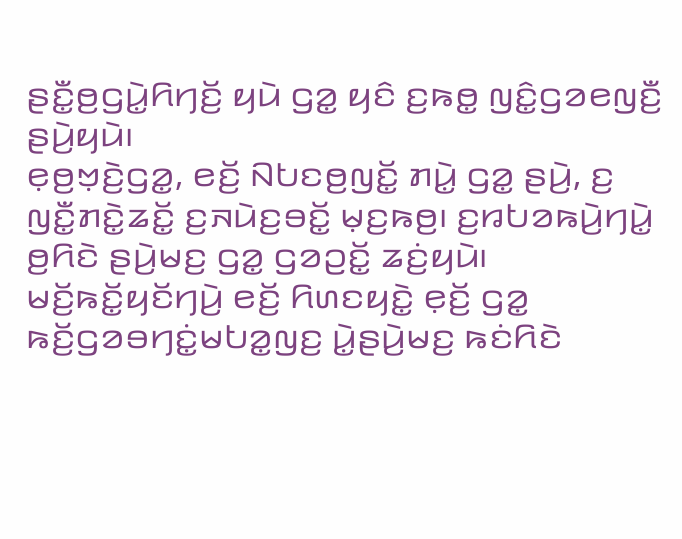ꤔꤢꤪ꤭ꤥ꤬ꤞꤣꤧ꤭ꤖꤚꤢꤩ꤬ ꤟꤣꤧ ꤞꤤ꤭ ꤟꤢꤨ ꤢ꤬ꤒꤥ꤭ ꤜꤢꤨ꤭ꤞꤤꤕꤜꤢꤪ꤬ ꤔꤣꤧ꤬ꤟꤣꤧ꤯
ꤕ꤫ꤥ꤬ꤠ꤫ꤢꤧ꤬ꤞꤤ꤭, ꤕꤢꤩ꤬ ꤡꤝꤢꤥ꤬ꤜꤢꤩ꤭ ꤊꤣꤧ꤭ ꤞꤤ꤭ ꤔꤣꤧ꤬, ꤢ꤬ ꤜꤢꤪ꤭ꤊꤢꤧ꤭ꤘꤢꤩ꤭ ꤢ꤬ꤏꤣꤧꤢ꤬ꤋꤢꤩ꤭ ꤗ꤫ꤢ꤬ꤒꤥ꤬꤯ ꤢ꤬ꤙꤝꤤꤒꤣꤧ꤬ꤚꤣꤧ꤭ ꤥ꤬ꤖꤢꤧ ꤔꤣꤧ꤬ꤗꤢ꤬ ꤞꤤ꤭ ꤞꤤꤑꤢꤩ꤭ ꤘꤢꤦ꤬ꤟꤣꤧ꤯
ꤗꤢꤩ꤬ꤒꤢꤩ꤭ꤟꤢꤩꤚꤣꤧ꤬ ꤕꤢꤩ꤬ ꤖꤛꤢꤟꤢꤧ꤭ ꤕ꤫ꤢꤩ꤬ ꤞꤤ꤭ ꤒꤢꤩ꤬ꤞꤤꤋꤚꤢꤦ꤭ꤗꤝꤤ꤭ꤜꤢ꤬ ꤣꤧ꤭ꤔꤣꤧ꤬ꤗꤢ꤬ ꤒꤢꤦꤖꤢꤧ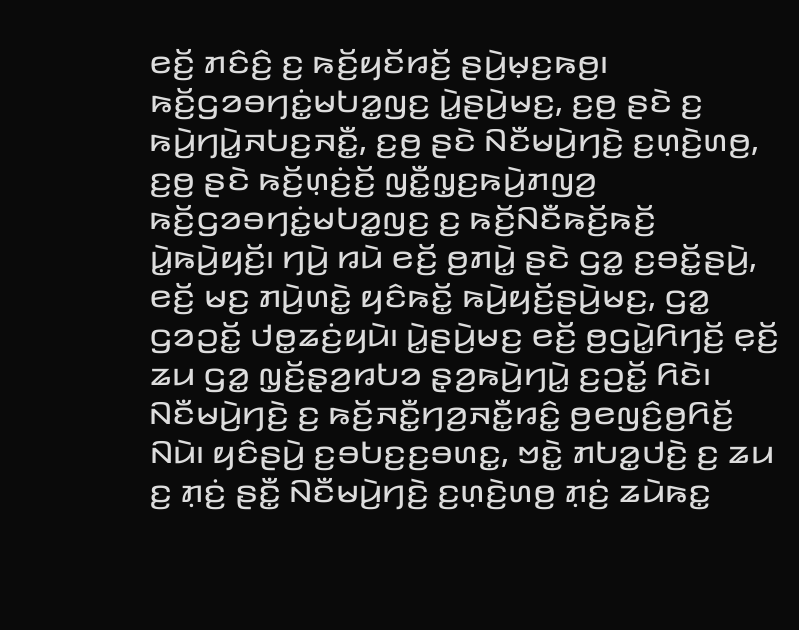ꤕꤢꤩ꤬ ꤊꤢꤨꤢꤨ꤬ ꤢ꤬ ꤒꤢꤩ꤬ꤟꤢꤩꤙꤢꤩ꤬ ꤔꤣꤧ꤬ꤗ꤫ꤢ꤬ꤒꤥ꤬꤯ ꤒꤢꤩ꤬ꤞꤤꤋꤚꤢꤦ꤭ꤗꤝꤤ꤭ꤜꤢ꤬ ꤣꤧ꤭ꤔꤣꤧ꤬ꤗꤢ꤬, ꤢ꤬ꤥ꤬ ꤔꤢꤧ ꤢ꤬ ꤒꤣꤧ꤬ꤚꤣꤧ꤭ꤏꤝꤢ꤬ꤏꤢꤪ꤭, ꤢ꤬ꤥ꤬ ꤔꤢꤧ ꤡꤢꤪꤗꤣꤧ꤬ꤚꤢꤧ꤬ ꤢ꤬ꤛ꤫ꤢꤧ꤬ꤛꤥ꤬, ꤢ꤬ꤥ꤬ ꤔꤢꤧ ꤒꤢꤩ꤬ꤛ꤫ꤢꤦ꤬ꤢꤩ꤬ ꤜꤢꤪ꤭ꤜ꤫ꤢ꤬ꤒꤣꤧ꤬ꤊꤜꤤ꤬ ꤒꤢꤩ꤬ꤞꤤꤋꤚꤢꤦ꤭ꤗꤝꤤ꤭ꤜꤢ꤬ ꤢ꤬ ꤒꤢꤩ꤬ꤡꤢꤪꤒꤢꤩ꤬ꤒꤢꤩ꤬ ꤣꤧ꤭ꤒꤣꤧ꤬ꤟꤢꤩ꤬꤯ ꤚꤣꤧ꤬ ꤙꤣꤧ ꤕꤢꤩ꤬ ꤥ꤬ꤊꤣꤧ꤭ ꤔꤢꤧ ꤞꤤ꤭ ꤢ꤬ꤋꤢꤩ꤭ꤔꤣꤧ꤬, ꤕꤢꤩ꤬ ꤗꤢ꤬ ꤊꤣꤧ꤬ꤛꤢꤧ꤭ ꤟꤢꤨꤒꤢꤩ꤭ ꤒꤣꤧ꤬ꤟꤢꤩ꤬ꤔꤣꤧ꤬ꤗꤢ꤬, ꤞꤤ꤭ ꤞꤤꤑꤢꤩ꤭ ꤓꤥ꤭ꤘꤢꤦ꤬ꤟꤣꤧ꤯ ꤣꤧ꤭ꤔꤣꤧ꤬ꤗꤢ꤬ ꤕꤢꤩ꤬ ꤥ꤬ꤞꤣꤧ꤭ꤖꤚꤢꤩ꤬ ꤕ꤫ꤢꤩ꤬ ꤘꤣ ꤞꤤ꤭ ꤜ꤫ꤢꤩ꤬ꤔ꤫ꤤ꤬ꤙꤝꤤ ꤔ꤫ꤤ꤬ꤒꤣꤧ꤬ꤚꤣꤧ꤭ ꤢ꤬ꤑꤢꤩ꤭ ꤖꤢꤧ꤯
ꤡꤢꤪꤗꤣꤧ꤬ꤚꤢꤧ꤬ ꤢ꤬ ꤒꤢꤩ꤬ꤏꤢꤪ꤭ꤚꤤ꤬ꤏꤢꤪ꤭ꤙꤢꤨ꤭ ꤥ꤬ꤕꤜꤢꤨ꤬ꤥ꤬ꤖꤢꤩ꤬ ꤡꤣꤧ꤯ ꤟꤢꤨꤔꤣꤧ꤬ ꤢ꤬ꤋꤝꤢ꤬ꤢ꤬ꤋꤛꤢ꤭, ꤠꤢꤧ꤭ ꤊꤝꤤ꤭ꤓꤢꤧ꤬ ꤢ꤬ ꤘꤣ ꤢ꤬ ꤊ꤫ꤢꤦ꤬ ꤔꤢꤪ꤭ ꤡꤢꤪꤗꤣꤧ꤬ꤚꤢꤧ꤬ ꤢ꤬ꤛ꤫ꤢꤧ꤬ꤛꤥ꤬ ꤊ꤫ꤢꤦ꤬ ꤘꤣꤧꤒꤢ꤭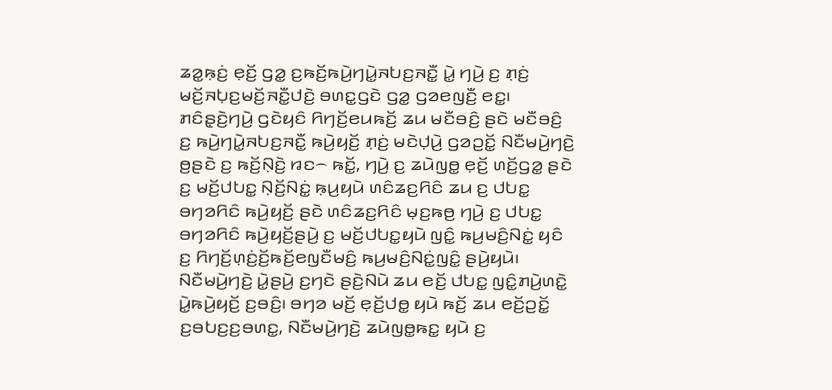ꤘꤤ꤭ꤒ꤫ꤢꤦ꤬ ꤕ꤫ꤢꤩ꤬ ꤞꤤ꤭ ꤢ꤬ꤒꤢꤩ꤬ꤒꤣꤧ꤬ꤚꤣꤧ꤭ꤏꤝꤢ꤬ꤏꤢꤪ꤭ ꤣꤧ꤭ ꤚꤣꤧ꤬ ꤢ꤬ ꤊ꤫ꤢꤦ꤬ ꤗꤢꤩ꤬ꤏꤝ꤫ꤢ꤬ꤗꤢꤩ꤬ꤏꤢꤪ꤭ꤓꤢꤧ꤬ ꤋꤛꤢ꤭ꤞꤢꤧ ꤞꤤ꤭ ꤞꤤꤕꤜꤢꤪ꤬ ꤕꤢ꤭꤯
ꤊꤢꤨꤔ꤫ꤢꤧ꤬ꤚꤣꤧ꤬ ꤞꤢꤧꤟꤢꤨ ꤖꤚꤢꤩ꤬ꤕꤣꤒꤢꤩ꤬ ꤘꤣ ꤗꤢꤪꤋꤢꤨ꤬ ꤔꤢꤧ ꤗꤢꤪꤋꤢꤨ꤬ ꤢ꤬ ꤒꤣꤧ꤬ꤚꤣꤧ꤭ꤏꤝꤢ꤬ꤏꤢꤪ꤭ ꤒꤣꤧ꤬ꤟꤢꤩ꤬ ꤊ꤫ꤢꤦ꤬ ꤗꤢꤧꤓ꤫ꤣꤧ꤬ ꤞꤤꤑꤢꤩ꤭ ꤡꤢꤪꤗꤣꤧ꤬ꤚꤢꤧ꤬ ꤥ꤬ꤔꤢꤧ ꤢ꤬ ꤒꤢꤩ꤬ꤡ꤫ꤢꤧ꤬ ꤙꤢ꤮ ꤒꤢꤩ꤭, ꤚꤣꤧ꤬ ꤢ꤬ ꤘꤣꤧꤜꤥ꤭ ꤕ꤫ꤢꤩ꤬ ꤛꤢꤩ꤬ꤞꤤ꤭ ꤔꤢꤧ ꤢ꤬ ꤗꤢꤩ꤬ꤓꤝꤢ꤭ ꤡ꤫ꤢꤩ꤬ꤡꤢꤦ꤭ ꤒ꤫ꤣ꤬ꤟꤣꤧ ꤛꤢꤨꤘꤢ꤬ꤖꤢꤨ ꤘꤣ ꤢ꤬ ꤓꤝꤢ꤭ ꤋꤚꤤꤖꤢꤨ ꤒꤣꤧ꤬ꤟꤢꤩ꤬ ꤔꤢꤧ ꤛꤢꤨꤘꤢ꤬ꤖꤢꤨ ꤗ꤫ꤢ꤬ꤒꤥ꤬ ꤚꤣꤧ꤬ ꤢ꤬ ꤓꤝꤢ꤭ ꤋꤚꤤꤖꤢꤨ ꤒꤣꤧ꤬ꤟꤢꤩ꤬ꤔꤣꤧ꤬ ꤢ꤬ ꤗꤢꤩ꤬ꤓꤝꤢ꤭ꤟꤣꤧ ꤜꤢꤨ꤭ ꤒꤣ꤬ꤗꤢꤨ꤬ꤡꤢꤦ꤭ ꤟꤢꤨ ꤢ꤬ ꤖꤚꤢꤩ꤬ꤛ꤫ꤢꤦ꤬ꤢꤩ꤬ꤒꤢꤩ꤬ꤕꤜꤢꤪꤗꤢꤨ꤬ ꤒꤣ꤬ꤗꤢꤨ꤬ꤡꤢꤦ꤭ꤜꤢꤨ꤭ ꤔꤣꤧ꤬ꤟꤣꤧ꤯
ꤡꤢꤪꤗꤣꤧ꤬ꤚꤢꤧ꤬ ꤣꤧ꤭ꤔꤣꤧ꤬ ꤢ꤬ꤚꤢꤧ ꤔꤢꤧ꤬ꤡꤣꤧ ꤘꤣ ꤕꤢꤩ꤬ ꤓꤝꤢ꤭ ꤜꤢꤨ꤭ꤊꤣꤧ꤬ꤛꤢꤧ꤭ ꤣꤧ꤭ꤒꤣꤧ꤬ꤟꤢꤩ꤬ ꤢ꤬ꤋꤢꤨ꤬꤯ ꤋꤚꤤ ꤗꤢꤩ꤬ ꤕ꤫ꤢꤩ꤬ꤓꤥ꤭ ꤟꤣꤧ ꤒꤢꤩ꤬ ꤘꤣ ꤕꤢꤩ꤬ꤑꤢꤩ꤭ ꤢ꤬ꤋꤝꤢ꤬ꤢ꤬ꤋꤛꤢ꤭, ꤡꤢꤪꤗꤣꤧ꤬ꤚꤢꤧ꤬ ꤘꤣꤧꤜꤥ꤭ꤒꤢ꤭ ꤟꤣꤧ ꤢ꤬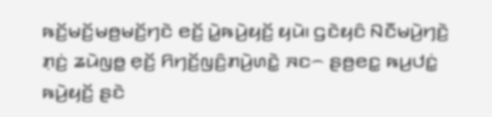ꤒꤢꤩ꤬ꤗꤢꤩ꤬ꤗꤥ꤬ꤗꤢꤩ꤬ꤚꤢꤧ ꤕꤢꤩ꤬ ꤣꤧ꤭ꤒꤣꤧ꤬ꤟꤢꤩ꤬ ꤟꤣꤧ꤯ ꤞꤢꤧꤟꤢꤨ ꤡꤢꤪꤗꤣꤧ꤬ꤚꤢꤧ꤬ ꤊ꤫ꤢꤦ꤬ ꤘꤣꤧꤜꤥ꤭ ꤕ꤫ꤢꤩ꤬ ꤖꤚꤢꤩ꤬ꤜꤢꤨ꤬ꤊꤣꤧ꤬ꤛꤢꤧ꤭ ꤏꤢ꤮ ꤔꤥ꤬ꤕꤢ꤭ ꤒꤣ꤬ꤓꤢꤦ꤭ ꤒꤣꤧ꤬ꤟꤢꤩ꤬ ꤔꤢꤧ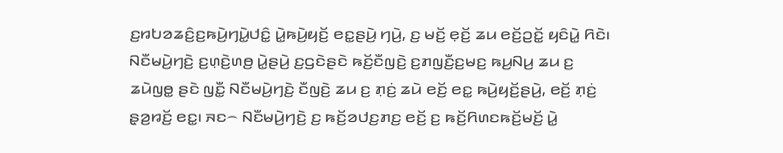ꤢ꤬ꤙꤝꤤꤘꤢꤨ꤬ꤢ꤬ꤒꤣꤧ꤬ꤚꤣꤧ꤭ꤓꤢꤨ꤭ ꤣꤧ꤭ꤒꤣꤧ꤬ꤟꤢꤩ꤬ ꤕꤢ꤭ꤔꤣꤧ꤬ ꤚꤣꤧ꤬, ꤢ꤬ ꤗꤢꤩ꤬ ꤕ꤫ꤢꤩ꤬ ꤘꤣ ꤕꤢꤩ꤬ꤑꤢꤩ꤭ ꤟꤢꤨꤣꤧ꤭ ꤖꤢꤧ꤯
ꤡꤢꤪꤗꤣꤧ꤬ꤚꤢꤧ꤬ ꤢ꤬ꤛ꤫ꤢꤧ꤬ꤛꤥ꤬ ꤣꤧ꤭ꤔꤣꤧ꤬ ꤢ꤬ꤞꤢꤧꤔꤢꤧ ꤒꤢꤩ꤬ꤢꤪꤜꤢꤧ꤬ ꤢ꤬ꤊꤜꤢꤪ꤬ꤢ꤬ꤗꤢ꤬ ꤒꤣ꤬ꤡꤣ꤬ ꤘꤣ ꤢ꤬ ꤘꤣꤧꤜꤥ꤭ ꤔꤢꤧ ꤜꤢꤪ꤭ ꤡꤢꤪꤗꤣꤧ꤬ꤚꤢꤧ꤬ ꤢꤪꤜꤢꤧ꤬ ꤘꤣ ꤢ꤬ ꤊ꤫ꤢꤦ꤬ ꤘꤣꤧ ꤕꤢꤩ꤬ ꤕꤢ꤭ ꤒꤣꤧ꤬ꤟꤢꤩ꤬ꤔꤣꤧ꤬, ꤕꤢꤩ꤬ ꤊ꤫ꤢꤦ꤬ ꤔ꤫ꤤ꤬ꤙꤢꤩ꤬ ꤕꤢ꤭꤯ ꤏꤢ꤮ ꤡꤢꤪꤗꤣꤧ꤬ꤚꤢꤧ꤬ ꤢ꤬ ꤒꤢꤩ꤬ꤤꤓꤢ꤬ꤊꤢ꤬ ꤕꤢꤩ꤬ ꤢ꤬ ꤒꤢꤩ꤬ꤖꤛꤢꤒꤢꤩ꤬ꤗꤢꤩ꤬ ꤣꤧ꤭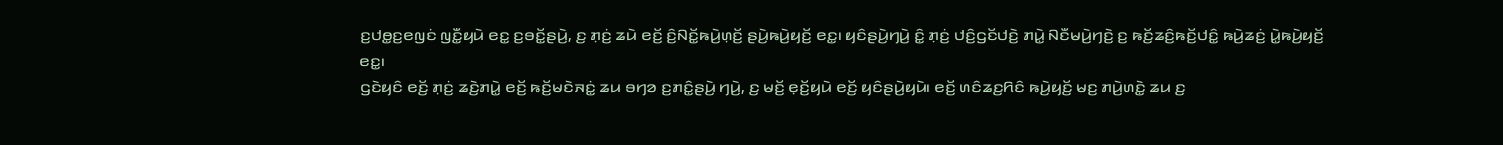ꤢ꤬ꤓꤥ꤭ꤢ꤬ꤕꤜꤢꤦ ꤜꤢꤪ꤭ꤟꤣꤧ ꤕꤢ꤭ ꤢ꤬ꤋꤢꤩ꤭ꤔꤣꤧ꤬, ꤢ꤬ ꤊ꤫ꤢꤦ꤬ ꤘꤣꤧ ꤕꤢꤩ꤬ ꤢꤨ꤬ꤡꤢꤩ꤭ꤒꤣꤧ꤬ꤛ꤫ꤢꤩ꤬ ꤔꤣꤧ꤬ꤒꤣꤧ꤬ꤟꤢꤩ꤬ ꤕꤢ꤭꤯ ꤟꤢꤨꤔꤣꤧ꤬ꤚꤣꤧ꤬ ꤢꤨ꤭ ꤊ꤫ꤢꤦ꤬ ꤓꤢꤨ꤬ꤞꤢꤩꤓꤢꤧ꤬ ꤊꤣꤧ꤭ ꤡꤢꤪꤗꤣꤧ꤬ꤚꤢꤧ꤬ ꤢ꤬ ꤒꤢꤩ꤬ꤘꤢꤨ꤬ꤒꤢꤩ꤬ꤓꤢꤨ꤭ ꤒꤣꤧ꤬ꤘꤢꤦ꤬ ꤣꤧ꤭ꤒꤣꤧ꤬ꤟꤢꤩ꤬ ꤕꤢ꤭꤯
ꤞꤢꤧꤟꤢꤨ ꤕꤢꤩ꤬ ꤊ꤫ꤢꤦ꤬ ꤘꤢꤧ꤬ꤊꤣꤧ꤭ ꤕꤢꤩ꤬ ꤒꤢꤩ꤬ꤗꤢꤧꤏꤢꤦ꤭ ꤘꤣ ꤋꤚꤤ ꤢ꤬ꤊꤢꤨ꤭ꤔꤣꤧ꤬ ꤚꤣꤧ꤬, ꤢ꤬ ꤗꤢꤩ꤬ ꤕ꤫ꤢꤩ꤬ꤟꤣꤧ ꤕꤢꤩ꤬ ꤟꤢꤨꤔꤣꤧ꤬ꤟꤣꤧ꤯ ꤕꤢꤩ꤬ ꤛꤢꤨꤘꤢ꤬ꤖꤢꤨ ꤒꤣꤧ꤬ꤟꤢꤩ꤬ ꤗꤢ꤬ ꤊꤣꤧ꤬ꤛꤢꤧ꤭ ꤘꤣ ꤢ꤬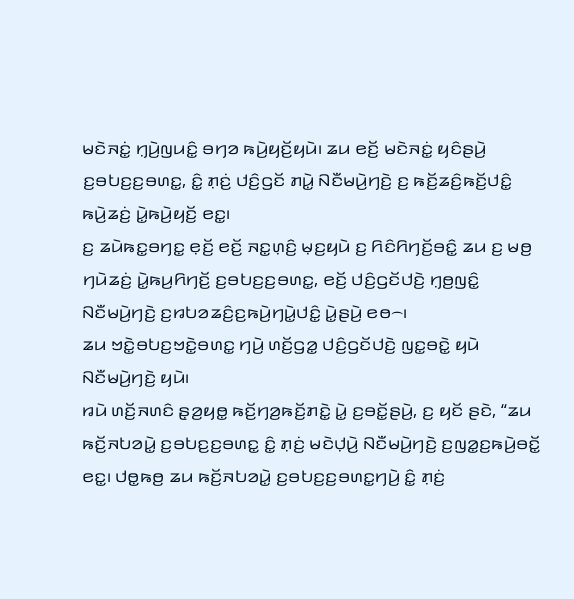ꤗꤢꤧꤏꤢꤦ꤭ ꤚ꤫ꤣꤧ꤬ꤜꤣꤢꤨ꤭ ꤋꤚꤤ ꤒꤣꤧ꤬ꤟꤢꤩ꤬ꤟꤣꤧ꤯ ꤘꤣ ꤕꤢꤩ꤬ ꤗꤢꤧꤏꤢꤦ꤭ ꤟꤢꤨꤔꤣꤧ꤬ ꤢ꤬ꤋꤝꤢ꤬ꤢ꤬ꤋꤛꤢ꤭, ꤢꤨ꤭ ꤊ꤫ꤢꤦ꤬ ꤓꤢꤨ꤬ꤞꤢꤩ ꤊꤣꤧ꤭ ꤡꤢꤪꤗꤣꤧ꤬ꤚꤢꤧ꤬ ꤢ꤬ ꤒꤢꤩ꤬ꤘꤢꤨ꤬ꤒꤢꤩ꤬ꤓꤢꤨ꤭ ꤒꤣꤧ꤬ꤘꤢꤦ꤬ ꤣꤧ꤭ꤒꤣꤧ꤬ꤟꤢꤩ꤬ ꤕꤢ꤭꤯
ꤢ꤬ ꤘꤣꤧꤒꤢ꤭ꤋꤚꤢ꤭ ꤕ꤫ꤢꤩ꤬ ꤕꤢꤩ꤬ ꤏꤢ꤭ꤛ꤫ꤢꤨ꤬ ꤗ꤫ꤢ꤬ꤟꤣꤧ ꤢ꤬ ꤖꤢꤨꤖꤚꤢꤩ꤬ꤋꤢꤨ꤭ ꤘꤣ ꤢ꤬ ꤗꤥ꤬ ꤚꤣꤧꤘꤢꤦ꤬ ꤣꤧ꤭ꤒꤣ꤬ꤖꤚꤢꤩ꤬ ꤢ꤬ꤋꤝꤢ꤬ꤢ꤬ꤋꤛꤢ꤭, ꤕꤢꤩ꤬ ꤓꤢꤨ꤬ꤞꤢꤩꤓꤢꤧ꤬ ꤚ꤫ꤥ꤬ꤜꤢꤨ꤭ ꤡꤢꤪꤗꤣꤧ꤬ꤚꤢꤧ꤬ ꤢ꤬ꤙꤝꤤꤘꤢꤨ꤬ꤢ꤬ꤒꤣꤧ꤬ꤚꤣꤧ꤭ꤓꤢꤨ꤭ ꤣꤧ꤭ꤔꤣꤧ꤬ ꤕꤥ꤮꤯
ꤘꤣ ꤠꤢꤧ꤭ꤋꤝꤢ꤬ꤠꤢꤧ꤭ꤋꤛꤢ꤭ ꤚꤣꤧ꤬ ꤛꤢꤩ꤬ꤞꤤ꤭ ꤓꤢꤨ꤬ꤞꤢꤩꤓꤢꤧ꤬ ꤜꤢ꤭ꤋꤢꤧ꤭ ꤟꤣꤧ ꤡꤢꤪꤗꤣꤧ꤬ꤚꤢꤧ꤬ ꤟꤣꤧ꤯
ꤙꤣꤧ ꤛꤢꤩ꤬ꤏꤛꤢꤨ ꤔ꤫ꤤ꤬ꤟꤥ꤭ ꤒꤢꤩ꤬ꤚꤤ꤬ꤒꤢꤩ꤬ꤊꤢꤧ꤭ ꤣꤧ꤭ ꤢ꤬ꤋꤢꤩ꤭ꤔꤣꤧ꤬, ꤢ꤬ ꤟꤢꤩ ꤔꤢꤧ, “ꤘꤣ ꤒꤢꤩ꤬ꤏꤝꤤꤣꤧ꤭ ꤢ꤬ꤋꤝꤢ꤬ꤢ꤬ꤋꤛꤢ꤭ ꤢꤨ꤭ ꤊ꤫ꤢꤦ꤬ ꤗꤢꤧꤓ꤫ꤣꤧ꤬ ꤡꤢꤪꤗꤣꤧ꤬ꤚꤢꤧ꤬ ꤢ꤬ꤜꤤ꤭ꤢ꤬ꤒꤣꤧ꤬ꤋꤢꤩ꤭ ꤕꤢ꤭꤯ ꤓꤥ꤭ꤒꤥ꤬ ꤘꤣ ꤒꤢꤩ꤬ꤏꤝꤤꤣꤧ꤭ ꤢ꤬ꤋꤝꤢ꤬ꤢ꤬ꤋꤛꤢ꤭ꤚꤣꤧ꤬ ꤢꤨ꤭ ꤊ꤫ꤢꤦ꤬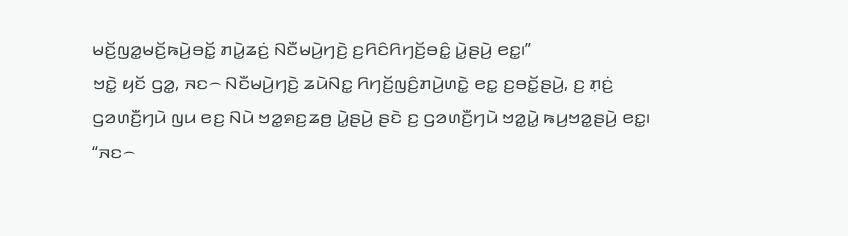ꤗꤢꤩ꤬ꤜꤤ꤭ꤗꤢꤩ꤬ꤒꤣꤧ꤬ꤋꤢꤩ꤭ ꤊꤣꤧ꤭ꤘꤢꤦ꤬ ꤡꤢꤪꤗꤣꤧ꤬ꤚꤢꤧ꤬ ꤢ꤬ꤖꤢꤨꤖꤚꤢꤩ꤬ꤋꤢꤨ꤭ ꤣꤧ꤭ꤔꤣꤧ꤬ ꤕꤢ꤭꤯”
ꤠꤢꤧ꤭ ꤟꤢꤩ ꤞꤤ꤭, ꤏꤢ꤮ ꤡꤢꤪꤗꤣꤧ꤬ꤚꤢꤧ꤬ ꤘꤣꤧꤡꤢ꤭ ꤖꤚꤢꤩ꤬ꤜꤢꤨ꤬ꤊꤣꤧ꤬ꤛꤢꤧ꤭ ꤕꤢ꤭ ꤢ꤬ꤋꤢꤩ꤭ꤔꤣꤧ꤬, ꤢ꤬ ꤊ꤫ꤢꤦ꤬ ꤞꤤꤛꤢꤪ꤬ꤚꤣꤧ ꤜꤣ ꤕꤢ꤬ ꤡꤣꤧ ꤠꤤ꤭ꤎꤢ꤬ꤘꤥ꤬ ꤣꤧ꤭ꤔꤣꤧ꤬ ꤔꤢꤧ ꤢ꤬ ꤞꤤꤛꤢꤪ꤬ꤚꤣꤧ ꤠꤤ꤭ꤣꤧ꤭ ꤒꤣ꤬ꤠꤤ꤭ꤔꤣꤧ꤬ ꤕꤢ꤭꤯
“ꤏꤢ꤮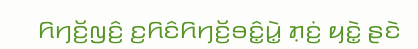ꤖꤚꤢꤩ꤬ꤜꤢꤨ꤬ ꤢ꤬ꤖꤢꤨꤖꤚꤢꤩ꤬ꤋꤢꤨ꤭ꤣꤧ꤭ ꤊ꤫ꤢꤦ꤬ ꤟꤢꤧ꤭ ꤔꤢꤧ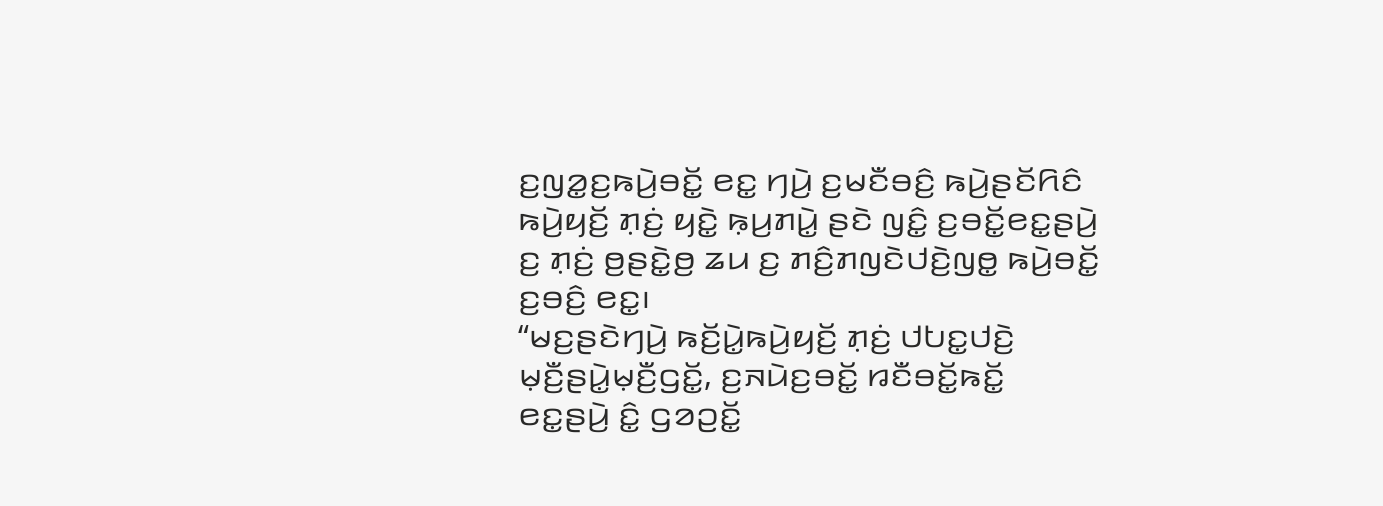ꤢ꤬ꤜꤤ꤭ꤢ꤬ꤒꤣꤧ꤬ꤋꤢꤩ꤭ ꤕꤢ꤭ ꤚꤣꤧ꤬ ꤢ꤬ꤗꤢꤪꤋꤢꤨ꤬ ꤒꤣꤧ꤬ꤔꤢꤩꤖꤢꤨ ꤒꤣꤧ꤬ꤟꤢꤩ꤬ ꤊ꤫ꤢꤦ꤬ ꤟꤢꤧ꤭ ꤒ꤫ꤣ꤬ꤊꤣꤧ꤭ ꤔꤢꤧ ꤜꤢꤨ꤭ ꤢ꤬ꤋꤢꤩ꤭ꤕꤢ꤭ꤔꤣꤧ꤬ ꤢ꤬ ꤊ꤫ꤢꤦ꤬ ꤥ꤬ꤔꤢꤧ꤭ꤥ꤬ ꤘꤣ ꤢ꤬ ꤊꤢꤨ꤬ꤊꤜꤢꤧꤓꤢꤧ꤬ꤜꤥ꤭ ꤒꤣꤧ꤬ꤋꤢꤩ꤭ ꤢ꤬ꤋꤢꤨ꤬ ꤕꤢ꤭꤯
“ꤗꤢ꤬ꤔꤢꤧꤚꤣꤧ꤬ ꤒꤢꤩ꤬ꤣꤧ꤭ꤒꤣꤧ꤬ꤟꤢꤩ꤬ ꤊ꤫ꤢꤦ꤬ ꤓꤝꤢ꤭ꤓꤢꤧ꤬ ꤗ꤫ꤢꤪ꤬ꤔꤣꤧ꤭ꤗ꤫ꤢꤪ꤬ꤞꤢꤩ꤭, ꤢ꤬ꤏꤣꤧꤢ꤬ꤋꤢꤩ꤭ ꤙꤢꤪꤋꤢꤩ꤭ꤒꤢꤩ꤭ ꤕꤢ꤭ꤔꤣꤧ꤬ ꤢꤨ꤭ ꤞꤤꤑꤢꤩ꤭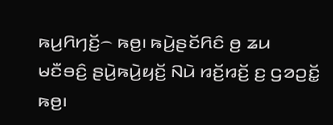ꤒꤣ꤬ꤖꤚꤢꤩ꤬꤮ ꤒꤥ꤬꤯ ꤒꤣꤧ꤬ꤔꤢꤩꤖꤢꤨ ꤥ꤬ ꤘꤣ ꤗꤢꤪꤋꤢꤨ꤬ ꤔꤣꤧ꤬ꤒꤣꤧ꤬ꤟꤢꤩ꤬ ꤡꤣꤧ ꤙꤢꤩ꤬ꤙꤢꤩ꤬ ꤢ꤬ ꤞꤤꤑꤢꤩ꤭ ꤒꤥ꤬꤯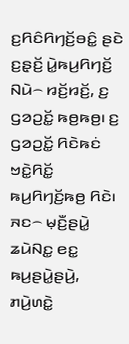ꤢ꤬ꤖꤢꤨꤖꤚꤢꤩ꤬ꤋꤢꤨ꤭ ꤔꤢꤧ ꤢ꤬ꤔ꤫ꤢꤩ꤬ ꤣꤧ꤭ꤒꤣ꤬ꤖꤚꤢꤩ꤬ ꤡꤣꤧ꤮ ꤙꤢꤩ꤬ꤙꤢꤩ꤬, ꤢ꤬ ꤞꤤꤑꤢꤩ꤭ ꤒꤥ꤬ꤒꤥ꤬꤯ ꤢ꤬ ꤞꤤꤑꤢꤩ꤭ ꤖꤢꤧꤒꤢꤦ ꤠꤢꤧ꤭ꤖꤢꤩ꤭ ꤒꤣ꤬ꤖꤚꤢꤩ꤬ꤒꤥ꤬ ꤖꤢꤧ꤯
ꤏꤢ꤮ ꤗ꤫ꤢꤪ꤬ꤔꤣꤧ꤭ ꤘꤣꤧꤡꤢ꤭ ꤕꤢ꤭ ꤒꤣ꤬ꤔꤣꤧ꤭ꤔꤣꤧ꤬, ꤊꤣꤧ꤬ꤛꤢꤧ꤭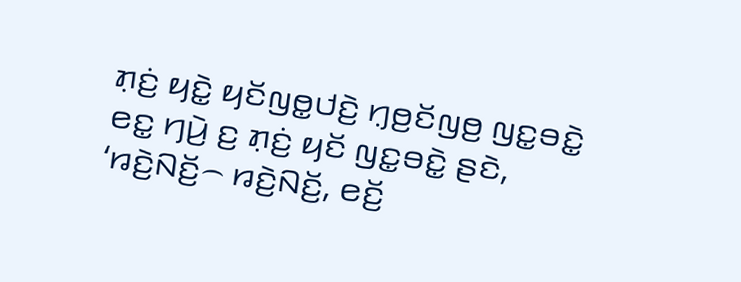ꤊ꤫ꤢꤦ꤬ ꤟꤢꤧ꤭ ꤟꤢꤩꤜꤥ꤭ꤓꤢꤧ꤬ ꤚ꤫ꤥ꤬ꤢꤩꤜꤥ꤬ ꤜꤢ꤭ꤋꤢꤧ꤭ ꤕꤢ꤭ ꤚꤣꤧ꤬ ꤢ꤬ ꤊ꤫ꤢꤦ꤬ ꤟꤢꤩ ꤜꤢ꤭ꤋꤢꤧ꤭ ꤔꤢꤧ, ‘ꤙꤢꤧ꤬ꤡꤢꤩ꤬꤮ ꤙꤢꤧ꤬ꤡꤢꤩ꤬, ꤕꤢꤩ꤬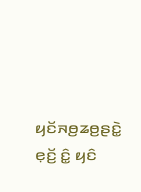ꤟꤢꤩꤏꤥ꤬ꤘꤥ꤬ꤔꤢꤧ꤭ ꤕ꤫ꤢꤩ꤬ ꤢꤨ꤭ ꤟꤢꤨ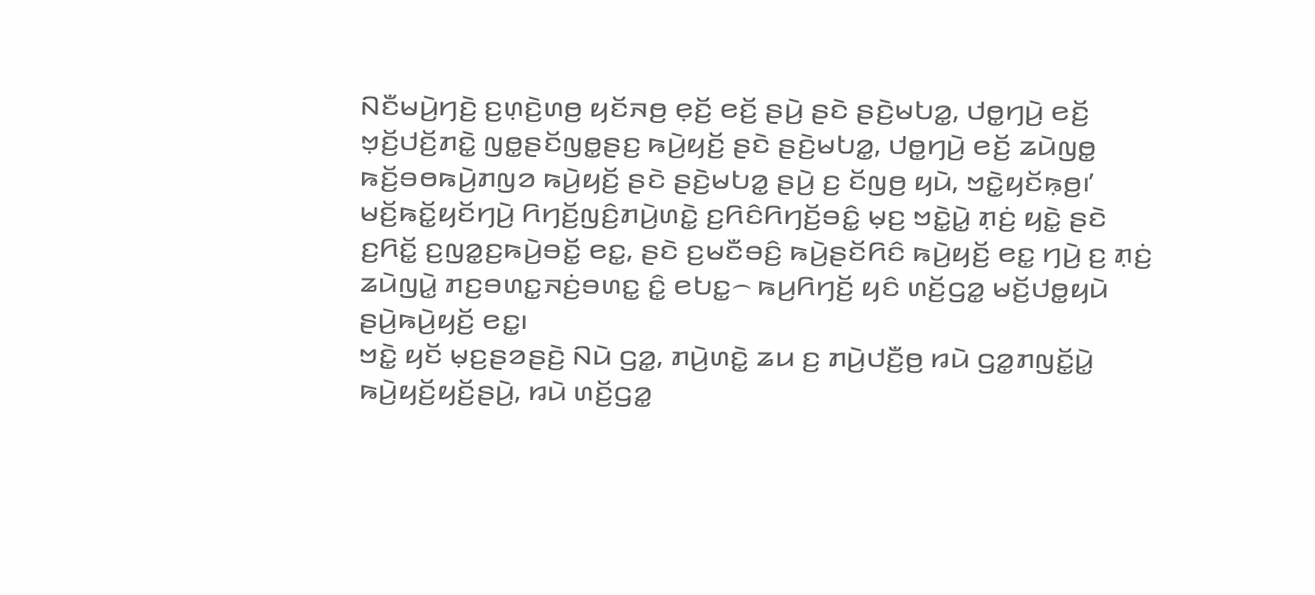ꤡꤢꤪꤗꤣꤧ꤬ꤚꤢꤧ꤬ ꤢ꤬ꤛ꤫ꤢꤧ꤬ꤛꤥ꤬ ꤟꤢꤩꤏꤥ꤬ ꤕ꤫ꤢꤩ꤬ ꤕꤢꤩ꤬ ꤔꤣꤧ꤬ ꤔꤢꤧ ꤔꤢꤧ꤬ꤗꤝꤤ꤭, ꤓꤥ꤭ꤚꤣꤧ꤬ ꤕꤢꤩ꤬ ꤠ꤫ꤢꤩ꤬ꤓꤢꤩ꤬ꤊꤢꤧ꤭ ꤜꤥ꤭ꤔꤢꤩꤜꤥ꤭ꤔꤢ꤬ ꤒꤣꤧ꤬ꤟꤢꤩ꤬ ꤔꤢꤧ ꤔꤢꤧ꤬ꤗꤝꤤ꤭, ꤓꤥ꤭ꤚꤣꤧ꤬ ꤕꤢꤩ꤬ ꤘꤣꤧꤜꤥ꤭ ꤒꤢꤩ꤬ꤋꤥꤒꤣꤧ꤬ꤊꤜꤤ ꤒꤣꤧ꤬ꤟꤢꤩ꤬ ꤔꤢꤧ ꤔꤢꤧ꤬ꤗꤝꤤ꤭ ꤔꤣꤧ꤬ ꤢ꤬ ꤢꤩꤜꤥ꤬ ꤟꤣꤧ, ꤠꤢꤧ꤭ꤟꤢꤩꤒ꤫ꤥ꤬꤯’
ꤗꤢꤩ꤬ꤒꤢꤩ꤭ꤟꤢꤩꤚꤣꤧ꤬ ꤖꤚꤢꤩ꤬ꤜꤢꤨ꤬ꤊꤣꤧ꤬ꤛꤢꤧ꤭ ꤢ꤬ꤖꤢꤨꤖꤚꤢꤩ꤬ꤋꤢꤨ꤭ ꤗ꤫ꤢ꤬ ꤠꤢꤧ꤭ꤣꤧ꤭ ꤊ꤫ꤢꤦ꤬ ꤟꤢꤧ꤭ ꤔꤢꤧ ꤢ꤬ꤖꤢꤩ꤭ ꤢ꤬ꤜꤤ꤭ꤢ꤬ꤒꤣꤧ꤬ꤋꤢꤩ꤭ ꤕꤢ꤭, ꤔꤢꤧ ꤢ꤬ꤗꤢꤪꤋꤢꤨ꤬ ꤒꤣꤧ꤬ꤔꤢꤩꤖꤢꤨ ꤒꤣꤧ꤬ꤟꤢꤩ꤬ ꤕꤢ꤭ ꤚꤣꤧ꤬ ꤢ꤬ ꤊ꤫ꤢꤦ꤬ ꤘꤣꤧꤜꤣꤧ꤭ ꤊꤢ꤬ꤋꤛꤢ꤭ꤏꤢꤦ꤬ꤋꤛꤢ꤭ ꤢꤨ꤭ ꤕꤝꤢ꤭꤮ ꤒꤣ꤬ꤖꤚꤢꤩ꤬ ꤟꤢꤨ ꤛꤢꤩ꤬ꤞꤤ꤭ ꤗꤢꤩ꤬ꤓꤥ꤭ꤟꤣꤧ ꤔꤣꤧ꤬ꤒꤣꤧ꤬ꤟꤢꤩ꤬ ꤕꤢ꤭꤯
ꤠꤢꤧ꤭ ꤟꤢꤩ ꤗ꤫ꤢ꤬ꤔꤤꤔꤢꤧ꤬ ꤡꤣꤧ ꤞꤤ꤭, ꤊꤣꤧ꤬ꤛꤢꤧ꤭ ꤘꤣ ꤢ꤬ ꤊꤣꤧ꤬ꤓꤢꤪ꤬ꤥ꤬ ꤙꤣꤧ ꤞꤤ꤭ꤊꤜꤢꤩ꤭ꤣꤧ꤭ ꤒꤣꤧ꤬ꤟꤢꤩ꤬ꤟꤢꤩ꤬ꤔꤣꤧ꤬, ꤙꤣꤧ ꤛꤢꤩ꤬ꤞꤤ꤭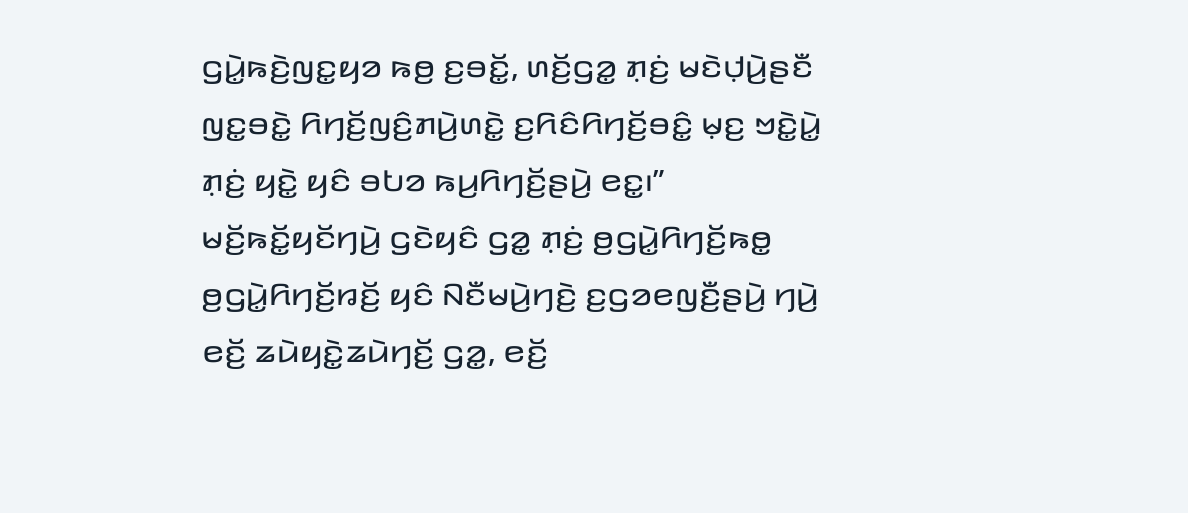ꤞꤣꤧ꤭ꤒꤢꤧ꤬ꤜꤢ꤭ꤟꤤ ꤒꤥ꤬ ꤢ꤬ꤋꤢꤩ꤭, ꤛꤢꤩ꤬ꤞꤤ꤭ ꤊ꤫ꤢꤦ꤬ ꤗꤢꤧꤓ꤫ꤣꤧ꤬ꤔꤢꤪ ꤜꤢ꤭ꤋꤢꤧ꤭ ꤖꤚꤢꤩ꤬ꤜꤢꤨ꤬ꤊꤣꤧ꤬ꤛꤢꤧ꤭ ꤢ꤬ꤖꤢꤨꤖꤚꤢꤩ꤬ꤋꤢꤨ꤭ ꤗ꤫ꤢ꤬ ꤠꤢꤧ꤭ꤣꤧ꤭ ꤊ꤫ꤢꤦ꤬ ꤟꤢꤧ꤭ ꤟꤢꤨ ꤋꤝꤤ ꤒꤣ꤬ꤖꤚꤢꤩ꤬ꤔꤣꤧ꤬ ꤕꤢ꤭꤯”
ꤗꤢꤩ꤬ꤒꤢꤩ꤭ꤟꤢꤩꤚꤣꤧ꤬ ꤞꤢꤧꤟꤢꤨ ꤞꤤ꤭ ꤊ꤫ꤢꤦ꤬ ꤥ꤬ꤞꤣꤧ꤭ꤖꤚꤢꤩ꤬ꤒꤥ꤭ ꤥ꤬ꤞꤣꤧ꤭ꤖꤚꤢꤩ꤬ꤙꤢꤩ꤬ ꤟꤢꤨ ꤡꤢꤪꤗꤣꤧ꤬ꤚꤢꤧ꤬ ꤢ꤬ꤞꤤꤕꤜꤢꤪ꤬ꤔꤣꤧ꤬ ꤚꤣꤧ꤬ ꤕꤢꤩ꤬ ꤘꤣꤧꤟꤢꤧ꤭ꤘꤣꤧꤚꤢꤩ꤬ ꤞꤤ꤭, ꤕꤢꤩ꤬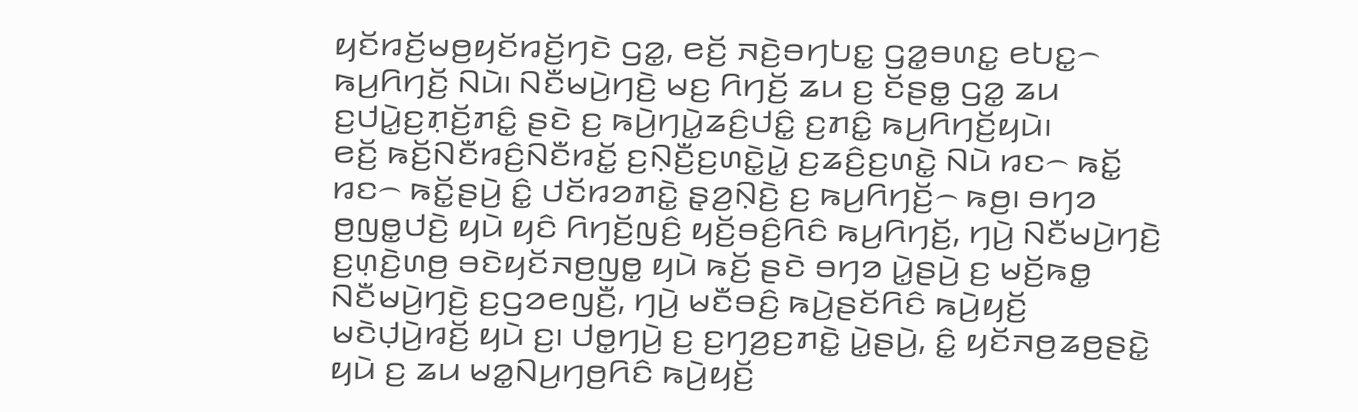ꤟꤢꤩꤙꤢꤩ꤬ꤗꤥ꤬ꤟꤢꤩꤙꤢꤩ꤬ꤚꤢꤧ ꤞꤤ꤭, ꤕꤢꤩ꤬ ꤏꤢꤧ꤬ꤋꤚꤝꤢ꤭ ꤞꤤ꤭ꤋꤛꤢ꤭ ꤕꤝꤢ꤭꤮ ꤒꤣ꤬ꤖꤚꤢꤩ꤬ ꤡꤣꤧ꤯ ꤡꤢꤪꤗꤣꤧ꤬ꤚꤢꤧ꤬ ꤗꤢ꤬ ꤖꤚꤢꤩ꤬ ꤘꤣ ꤢ꤬ ꤢꤩꤔꤥ꤭ ꤞꤤ꤭ ꤘꤣ ꤢ꤬ꤓꤣꤧ꤭ꤢ꤬ꤊ꤫ꤢꤩ꤬ꤊꤢꤨ꤭ ꤔꤢꤧ ꤢ꤬ ꤒꤣꤧ꤬ꤚꤣꤧ꤭ꤘꤢꤨ꤬ꤓꤢꤨ꤭ ꤢ꤬ꤊꤢꤨ꤭ ꤒꤣ꤬ꤖꤚꤢꤩ꤬ꤟꤣꤧ꤯
ꤕꤢꤩ꤬ ꤒꤢꤩ꤬ꤡꤢꤪꤙꤢꤨ꤬ꤡꤢꤪꤙꤢꤩ꤭ ꤢ꤬ꤡ꤫ꤢꤪ꤬ꤢ꤬ꤛꤢꤧ꤭ꤣꤧ꤭ ꤢ꤬ꤘꤢꤨ꤬ꤢ꤬ꤛꤢꤧ꤭ ꤡꤣꤧ ꤙꤢ꤮ ꤒꤢꤩ꤭ ꤙꤢ꤮ ꤒꤢꤩ꤭ꤔꤣꤧ꤬ ꤢꤨ꤭ ꤓꤢꤩꤙꤤꤊꤢꤧ꤭ ꤔ꤫ꤤ꤬ꤡ꤫ꤢꤧ꤬ ꤢ꤬ ꤒꤣ꤬ꤖꤚꤢꤩ꤬꤮ ꤒꤥ꤬꤯ ꤋꤚꤤ ꤥ꤬ꤜꤥ꤭ꤓꤢꤧ꤬ ꤟꤣꤧ ꤟꤢꤨ ꤖꤚꤢꤩ꤬ꤜꤢꤨ꤬ ꤟꤢꤩ꤬ꤋꤢꤨ꤬ꤖꤢꤨ ꤒꤣ꤬ꤖꤚꤢꤩ꤬, ꤚꤣꤧ꤬ ꤡꤢꤪꤗꤣꤧ꤬ꤚꤢꤧ꤬ ꤢ꤬ꤛ꤫ꤢꤧ꤬ꤛꤥ꤬ ꤋꤢꤧꤟꤢꤩꤏꤥ꤬ꤜꤥ꤭ ꤟꤣꤧ ꤒꤢꤩ꤬ ꤔꤢꤧ ꤋꤚꤤ ꤣꤧ꤭ꤔꤣꤧ꤬ ꤢ꤬ ꤗꤢꤩ꤬ꤒꤥ꤭ ꤡꤢꤪꤗꤣꤧ꤬ꤚꤢꤧ꤬ ꤢ꤬ꤞꤤꤕꤜꤢꤪ꤬, ꤚꤣꤧ꤬ ꤗꤢꤪꤋꤢꤨ꤬ ꤒꤣꤧ꤬ꤔꤢꤩꤖꤢꤨ ꤒꤣꤧ꤬ꤟꤢꤩ꤬ ꤗꤢꤧꤓ꤫ꤣꤧ꤬ꤙꤢꤩ꤬ ꤟꤣꤧ ꤢ꤬꤯ ꤓꤥ꤭ꤚꤣꤧ꤬ ꤢ꤬ ꤢ꤬ꤚꤤ꤬ꤢ꤬ꤊꤢꤧ꤭ ꤣꤧ꤭ꤔꤣꤧ꤬, ꤢꤨ꤭ ꤟꤢꤩꤏꤥ꤬ꤘꤥ꤬ꤔꤢꤧ꤭ ꤟꤣꤧ ꤢ꤬ ꤘꤣ ꤗꤤ꤭ꤡꤣ꤬ꤚꤥ꤬ꤖꤢꤨ ꤒꤣꤧ꤬ꤟꤢꤩ꤬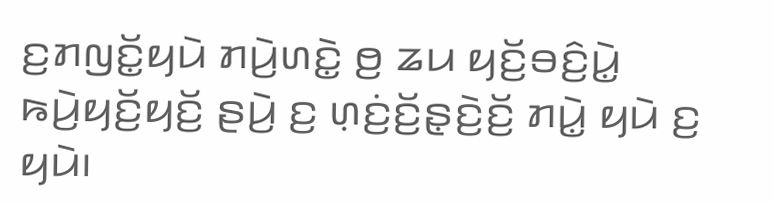ꤢ꤬ꤊꤜꤢꤩ꤭ꤟꤣꤧ ꤊꤣꤧ꤬ꤛꤢꤧ꤭ ꤥ꤬ ꤘꤣ ꤟꤢꤩ꤬ꤋꤢꤨ꤬ꤣꤧ꤭ ꤒꤣꤧ꤬ꤟꤢꤩ꤬ꤟꤢꤩ꤬ ꤔꤣꤧ꤬ ꤢ꤬ ꤛ꤫ꤢꤦ꤬ꤢꤩ꤬ꤔ꤫ꤢꤧ꤬ꤢꤩ꤬ ꤊꤣꤧ꤭ ꤟꤣꤧ ꤢ꤬ ꤟꤣꤧ꤯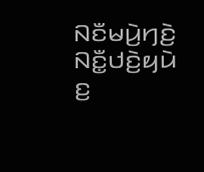ꤡꤢꤪꤗꤣꤧ꤬ꤚꤢꤧ꤬ ꤡꤢꤪ꤭ꤓꤢꤧ꤬ꤟꤣꤧ ꤢ꤬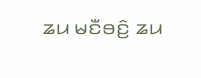ꤘꤣ ꤗꤢꤪꤋꤢꤨ꤬ ꤘꤣ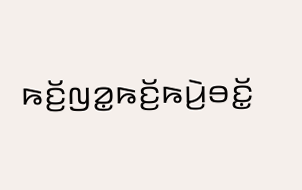ꤒꤢꤩ꤬ꤜꤤ꤭ꤒꤢꤩ꤬ꤒꤣꤧ꤬ꤋꤢꤩ꤭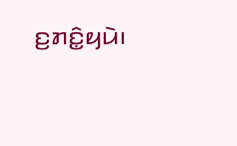ꤢ꤬ꤊꤢꤨ꤭ꤟꤣꤧ꤯